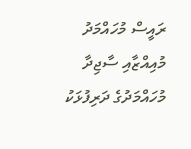ރައީސް މުހައްމަދު މުއިއްޒާއި ސާޖިދާ މުހައްމަދުގެ ދަރިފުޅަކު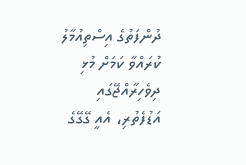ދުންފަތުގެ އިސްތިއުމާލު ކުރައްވާ ކަމަށް މުޅި ދިވެހިރާއްޖޭގައި އަޑުފެތުރި، އެއީ ގޭގޭގެ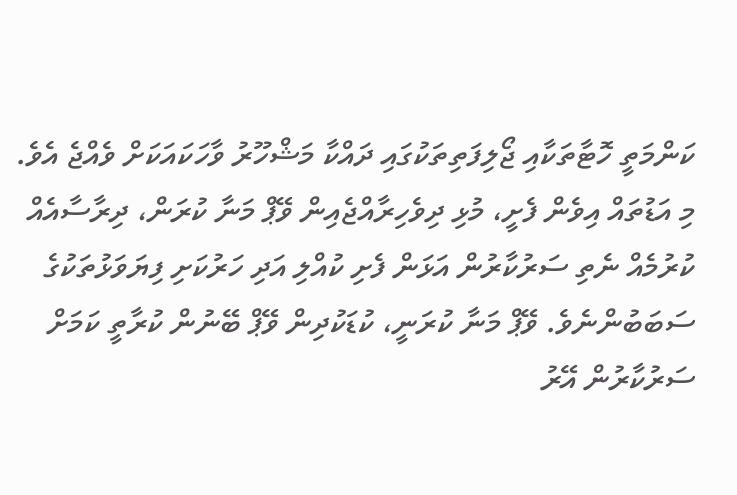ކަންމަތީ ހޮޓާތަކާއި ޖޯލިފަތިތަކުގައި ދައްކާ މަޝްހޫރު ވާހަކައަކަށް ވެއްޖެ އެވެ.
މި އަޑުތައް އިވެން ފެށީ، މުޅި ދިވެހިރާއްޖެއިން ވޭޕް މަނާ ކުރަން، ދިރާސާއެއް ކުރުމެއް ނެތި ސަރުކާރުން އަޅަން ފެށި ކުއްލި އަދި ހަރުކަށި ފިޔަވަޅުތަކުގެ ސަބަބުންނެވެ. ވޭޕް މަނާ ކުރަނީ، ކުޑަކުދިން ވޭޕް ބޭނުން ކުރާތީ ކަމަށް ސަރުކާރުން އޭރު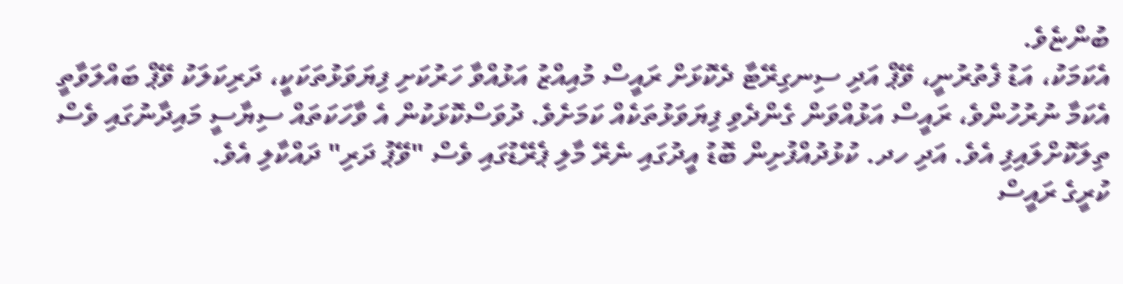ބުންޏެވެ.
އެކަމަކު، އަޑު ފެތުރުނީ، ވޭޕް އަދި ސިނގިރޭޓާ ދެކޮޅަށް ރައީސް މުއިއްޒު އަޅުއްވާ ހަރުކަށި ފިޔަވަޅުތަކަކީ، ދަރިކަލަކު ވޭޕް ބައްލަވާތީ އެކަމާ ނުރުހުންވެ، ރައީސް އަޅުއްވަން ގެންދެވި ފިޔަވަޅުތަކެއް ކަމަށެވެ. ދުވަސްކޮޅަކުން އެ ވާހަކަތައް ސިޔާސީ މައިދާނުގައި ވެސް ތިލަކޮށްލައިފި އެވެ. އަދި ހދ. ކުޅުދުއްފުށިން ބޮޑު އީދުގައި ނެރޭ މާލި ޕެރޭޑުގައި ވެސް "ވޭޕު ދަރި" ދައްކާލި އެވެ.
ކުރީގެ ރައީސް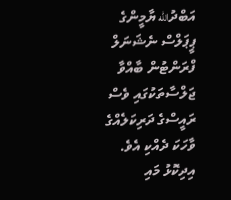އަބްދުالله ޔާމީންގެ ޕީޕަލްސް ނެޝަނަލް ފްރަންޓުން ބާއްވާ ޖަލްސާތަކުގައި ވެސް ރައީސްގެ ދަރިކަލެއްގެ ވާހަކަ ދެއްކި އެވެ. އިދިކޮޅު މައި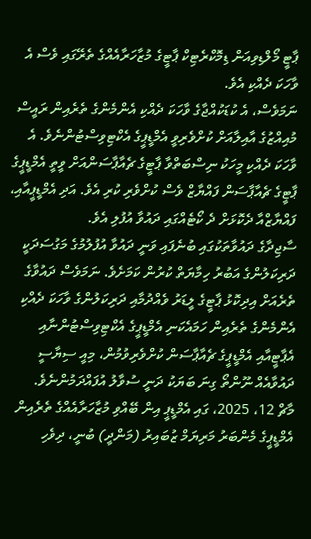ޕާޓީ މޯލްޑިވިއަން ޑިމޮކްރެޓިކް ޕާޓީގެ މުޒާހަރާއެއްގެ ތެރޭގައި ވެސް އެ ވާހަކަ ދެއްކި އެވެ.
ނަމަވެސް، އެ ކުޑަކުއްޖާގެ ވާހަކަ ދެއްކި އެންމެންގެ ތެރެއިން ރައީސް މުއިއްޒުގެ އާއިލާއަށް ކުށްވެރިވީ އެމްޑީޕީގެ އެކްޓިވިސްޓުންނެވެ. އެ ވާހަކަ ދެއްކި މީހަކު ނިސްބަތްވާ ޕާޓީގެ ޗެއާޕާސަންއަށް ވީތީ އެމްޑީޕީގެ ޕާޓީގެ ޗެއާޕާސަން ފައްޔާޒް ވެސް ކުށްވެރި ކުރި އެވެ. އަދި އެމްޑީޕީއާއި، ފައްޔާޒްއާ ދެކޮޅަށް ދެ ކޯޓެއްގައި ދައުވާ އުފުލި އެވެ.
ސާޖިދާގެ ދައުވާތަކުގައި ބުނެފައި ވަނީ ދައުވާ އުފުލުމުގެ މަގުސަދަކީ ދަރިކަލުންގެ އަބުރު ހިމާޔަތް ކުރުން ކަމަށެވެ. ނަމަވެސް ދައުވާގެ ތެރެއަށް އިދިކޮޅު ޕާޓީގެ ލީޑަރު ވެއްދުމާއި ދަރިކަލުންގެ ވާހަކަ ދެއްކި އެންމެންގެ ތެރެއިން ހަމައެކަނި އެމްޑީޕީގެ އެކްޓިވިސްޓުންނާއި އެޕާޓީއާއި އެމްޑީޕީގެ ޗެއާޕާސަން ކުށްވެރިވުމުން، މިއީ ސިޔާސީ ދައުވާއެއް ނޫންތޯ ގިނަ ބަޔަކު ދަނީ ސުވާލު އުފައްދަމުންނެވެ.
މާޗް 12، 2025، ގައި އެމްޑީޕީ އިން ބޭއްވި މުޒާހަރާއެއްގެ ތެރެއިން އެމްޑީޕީގެ މެންބަރު މަރިޔަމް ޒުބައިރު (މަންދީ) ބުނީ، ދިވެހި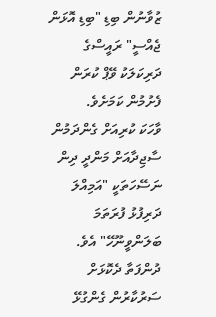ޒުވާނުން ބިޑި "ބިޑި އޮޅަން ޖެއްސީ" ރައީސްގެ ދަރިކަލަކު ވޭޕް ކުރަން ފެށުމުން ކަމަށެވެ.
ވާހަކަ ކުރިއަށް ގެންދަމުން ސާޖިދާއަށް މަންދީ ދިން ނަސޭހަތަކީ "އަމިއްލަ ދަރިފުޅު ފުރަތަމަ ބަލަންވީނޫހޭ" އެވެ. ދުންފަތާ ދެކޮޅަށް ސަރުކާރުން ގެންގުޅޭ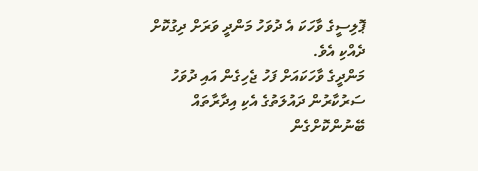ޕޮލިސީގެ ވާހަކަ އެ ދުވަހު މަންދީ ވަރަށް ދިގުކޮށް ދެއްކި އެވެ.
މަންދީގެ ވާހަކައަށް ފަހު ޖެހިގެން އައި ދުވަހު ސަރުކާރުން ދައުލަތުގެ އެކި އިދާރާތައް ބޭނުންކޮށްގެން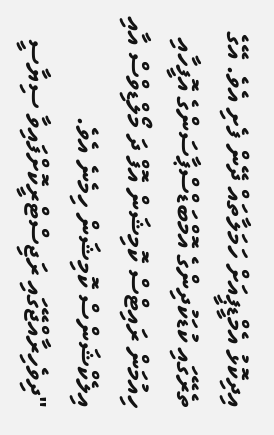އިދިކޮޅު އެމްޑީޕީއަށް ހަމަލާތައް ދޭން ފެށި އެވެ. އޭގެ ތެރޭގައި ކުޑަކުދިންގެ އޮމްބަޑްސްޕާސަންގެ އޮފީހާއި ހިއުމަން ރައިޓްސް ކޮމިޝަން އޮފް ދަ މޯލްޑިވްސް އާއި އިލެކްޝަންސް ކޮމިޝަން ހިމެނެ އެވެ.
"ދިވެހިރާއްޖޭގައި ރަޖިސްޓްރީކޮށްފައިވާ ސިޔާސީ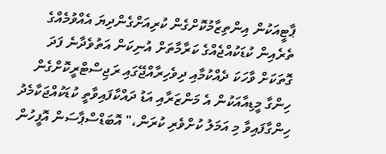ޕާޓީއަކުން އިންތިޒާމުކޮށްގެން ކުރިއަށްގެންދިޔަ އެއްވުމެއްގެ ތެރެއިން ކުޑަކުއްޖެއްގެ ކަރާމާތަށް އުނިކަން އަތުވެދާނެ ފަދަ ގޮތަކަށް ވާހަކަ ދެއްކުމާއި ދިވެހިރާއްޖޭގައި ރަޖިސްޓްރީކޮށްގެން ހިންގާ މީޑިއާއަކުން އެ މަންޒަރާއި އަޑު ދައްކާފައިވާތީ ކުޑަކުއްޖަކާމެދު ހިންގާފައިވާ މި އަމަލު ކުށްވެރި ކުރަން،" އޮބަޑްސްޕާސަން އޮފީހުން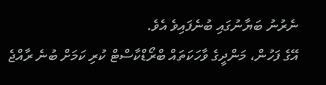ނެރުނު ބަޔާނުގައި ބުނެފައިވެ އެވެ.
އޭގެ ފަހުން، މަންދީގެ ވާހަކަތައް ބްރޯޑްކާސްޓް ކުރި ކަމަށް ބުނެ ރާއްޖެ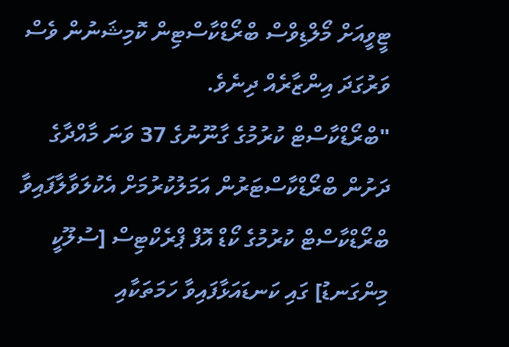ޓީވީއަށް މޯލްޑިވްސް ބްރޯޑްކާސްޓިން ކޮމިޝަނުން ވެސް ވަރުގަދަ އިންޒާރެއް ދިނެވެ.
"ބްރޯޑްކާސްޓް ކުރުމުގެ ގާނޫނުގެ 37 ވަނަ މާއްދާގެ ދަށުން ބްރޯޑްކާސްޓަރުން އަމަލުކުރުމަށް އެކުލަވާލާފައިވާ ބްރޯޑްކާސްޓް ކުރުމުގެ ކޯޑް އޮފް ޕްރެކްޓިސް [ސުލޫކީ މިންގަނޑު] ގައި ކަނޑައަޅާފައިވާ ހަމަތަކާއި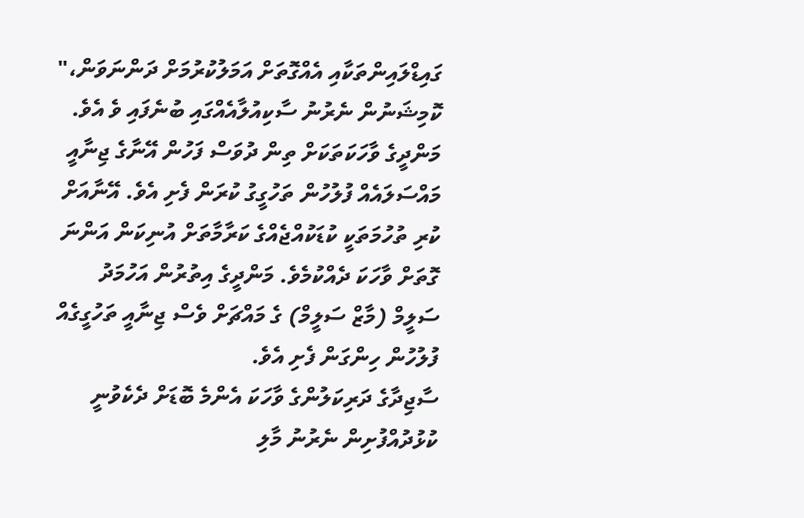ގައިޑްލައިންތަކާއި އެއްގޮތަށް އަމަލުކުރުމަށް ދަންނަވަން،" ކޮމިޝަނުން ނެރުނު ސާކިއުލާއެއްގައި ބުނެފައި ވެ އެވެ.
މަންދީގެ ވާހަކަތަކަށް ތިން ދުވަސް ފަހުން އޭނާގެ ޖިނާއީ މައްސަލައެއް ފުލުހުން ތަހުގީގު ކުރަން ފެށި އެވެ. އޭނާއަށް ކުރި ތުހުމަތަކީ ކުޑަކުއްޖެއްގެ ކަރާމާތަށް އުނިކަން އަންނަ ގޮތަށް ވާހަކަ ދެއްކުމެވެ. މަންދީގެ އިތުރުން އަހުމަދު ސަލީމް (މާޒް ސަލީމް) ގެ މައްޗަށް ވެސް ޖިނާއީ ތަހުގީގެއް ފުލުހުން ހިންގަން ފެށި އެވެ.
ސާޖިދާގެ ދަރިކަލުންގެ ވާހަކަ އެންމެ ބޮޑަށް ދެކެވުނީ ކުޅުދުއްފުށިން ނެރުނު މާލި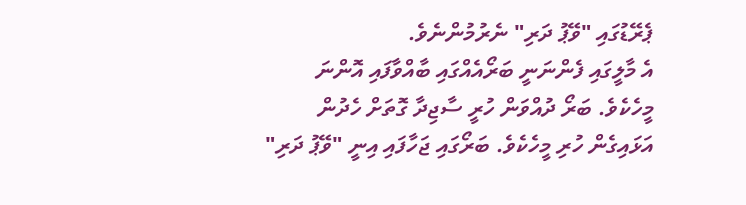ޕެރޭޑުގައި "ވޭޕު ދަރި" ނެރުމުންނެވެ.
އެ މާލީގައި ފެންނަނީ ބަރޯއެއްގައި ބާއްވާފައި އޮންނަ މީހެކެވެ. ބަރޯ ދުއްވަން ހުރީ ސާޖިދާ ގޮތަށް ހެދުން އަޅައިގެން ހުރި މީހެކެވެ. ބަރޯގައި ޖަހާފައި އިނީ "ވޭޕު ދަރި"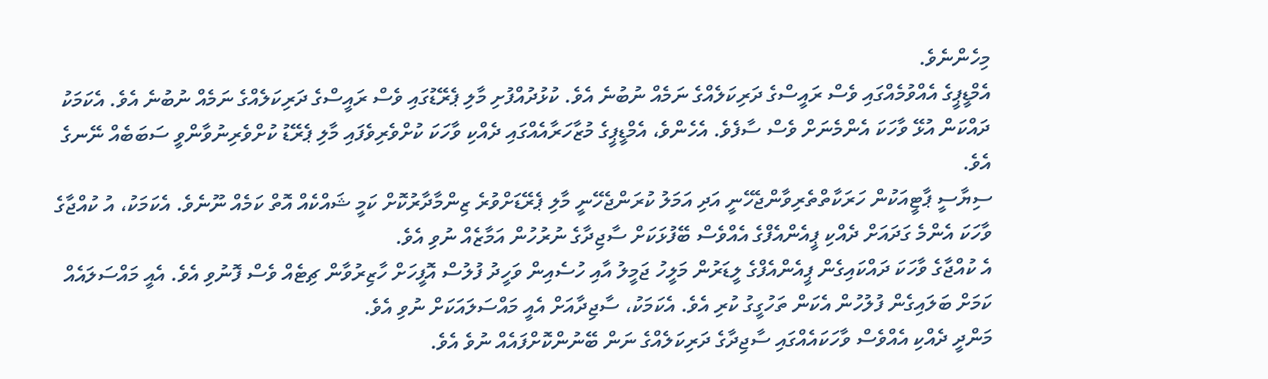މިހެންނެވެ.
އެމްޑީޕީގެ އެއްވުމެއްގައި ވެސް ރައީސްގެ ދަރިކަލެއްގެ ނަމެއް ނުބުނެ އެވެ. ކުޅުދުއްފުށި މާލި ޕެރޭޑުގައި ވެސް ރައީސްގެ ދަރިކަލެއްގެ ނަމެއް ނުބުނެ އެވެ. އެކަމަކު ދައްކަން އުޅޭ ވާހަކަ އެންމެނަށް ވެސް ސާފެވެ. އެހެންވެ، އެމްޑީޕީގެ މުޒާހަރާއެއްގައި ދެއްކި ވާހަކަ ކުށްވެރިވެފައި މާލި ޕެރޭޑު ކުށްވެރިނުވާންވީ ސަބަބެއް ނޭނގެ އެވެ.
ސިޔާސީ ޕާޓީއަކުން ހަރަކާތްތެރިވާންޖެހޭނީ އަދި އަމަލު ކުރަންޖެހޭނީ މާލި ޕެރޭޑަށްވުރެ ޒިންމާދާރުކޮށް ކަމީ ޝައްކެއް އޮތް ކަމެއް ނޫނެވެ. އެކަމަކު، އު ކުއްޖާގެ ވާހަކަ އެންމެ ގަދައަށް ދެއްކި ޕީއެންއެފްގެ އެއްވެސް ބޭފުޅަކަށް ސާޖިދާގެ ނުރުހުން އަމާޒެއް ނުވި އެވެ.
އެ ކުއްޖާގެ ވާހަކަ ދައްކައިގެން ޕީއެންއެފްގެ ލީޑަރުން މަލީހު ޖަމީލު އާއި ހުސެއިން ވަހީދު ފުލުސް އޮފީހަށް ހާޒިރުވާން ޗިޓެއް ވެސް ފޮނުވި އެވެ. އެއީ މައްސަލައެއް ކަމަށް ބަލައިގެން ފުލުހުން އެކަން ތަހުގީގު ކުރި އެވެ. އެކަމަކު، ސާޖިދާއަށް އެއީ މައްސަލައަކަށް ނުވި އެވެ.
މަންދީ ދެއްކި އެއްވެސް ވާހަކައެއްގައި ސާޖިދާގެ ދަރިކަލެއްގެ ނަން ބޭނުންކޮށްފައެއް ނުވެ އެވެ.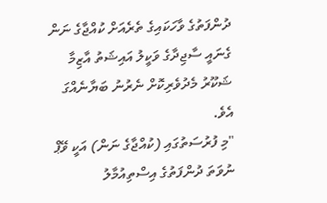ދުންފަތުގެ ވާހަކައިގެ ތެރެއަށް ކުއްޖާގެ ނަން ގެނައީ ސާޖިދާގެ ވަކީލު އައިޝަތު އާޒިމާ ޝަކޫރު މެދުވެރިކޮށް ނެރުނު ބަޔާނެއްގަ އެވެ.
"މި ފުރުސަތުގައި (ކުއްޖާގެ ނަން) އަކީ ވޭޕް ނުވަތަ ދުންފަތުގެ އިސްތިއުމާލު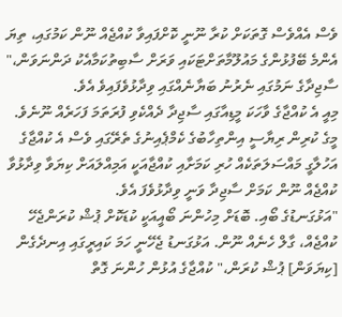ވެސް އެއްވެސް ގޮތަކަށް ކުރާ ނޫނީ ކޮށްފައިވާ ކުއްޖެއް ނޫން ކަމުގައި، ތިޔަ އެންމެ ބޭފުޅުންގެ މައުލޫމާތަށްޓަކައި ވަރަށް ސާބިތުކަމާއެކު ދަންނަވަން،" ސާޖިދާގެ ނަމުގައި ނެރުނު ބަޔާނެއްގައި ވިދާޅުވެފައިވެ އެވެ.
މިއީ އެ ކުއްޖާގެ ވާހަކަ މީޑިއާގައި ސާޖިދާ ދެއްކެވި ފުރަތަމަ ފަހަރެއް ނޫނެވެ. މީގެ ކުރިން ރިޔާސީ އިންތިހާބުގެ ކެމްޕެއިނުގެ ތެރޭގައި ވެސް އެ ކުއްޖާގެ އަހުލާގީ މައްސަލަތަކެއް ހުރި ކަމަށާއި ކުއްޖާއަކީ އަމިއްލައަށް ކިޔަވާ ވިދާޅުވާ ކުއްޖެއް ނޫން ކަމަށް ސާޖިދާ ވަނީ ވިދާޅުވެފަ އެވެ.
"އަޅުގަނޑުގެ ބޯއި. ބޮޑަށް މިހުންނަ ބޯއީއަކީ ކުޑަކޮށް ޕުޝް ކުރަންޖެހޭ ކުއްޖެއް، ގާލް ހެނެއް ނޫން. އަޅުގަނޑު ޖެހޭނީ ހަމަ ކައިރީގައި އިނދެގެން [ކިޔަވަން] ޕުޝް ކުރަން،" ކުއްޖާގެ އުޅުން ހުންނަ ގޮތް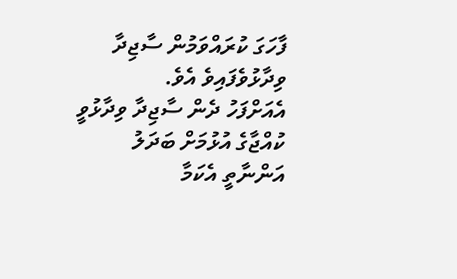ފާހަގަ ކުރައްވަމުން ސާޖިދާ ވިދާޅުވެފައިވެ އެވެ.
އެއަށްފަހު ދެން ސާޖިދާ ވިދާޅުވީ ކުއްޖާގެ އުޅުމަށް ބަދަލު އަންނާތީ އެކަމާ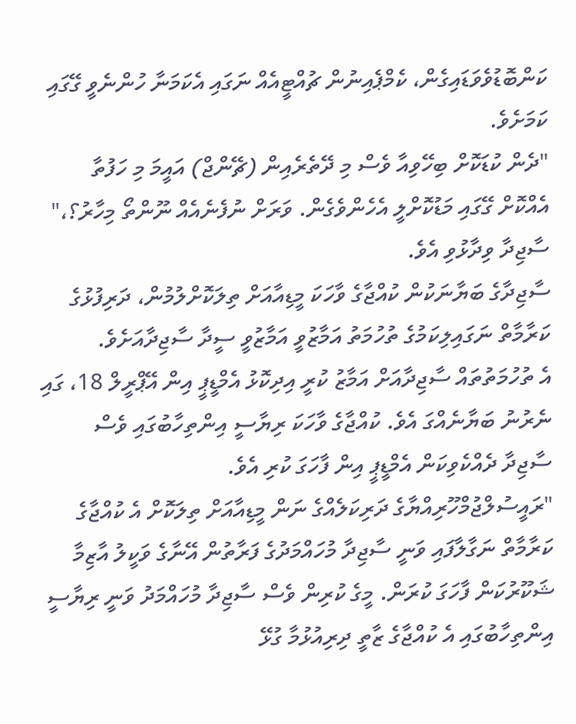ކަންބޮޑުވެވަޑައިގެން، ކެމްޕެއިނުން ޗުއްޓީއެއް ނަގައި އެކަމަނާ ހުންނެވީ ގޭގައި ކަމަށެވެ.
"ދެން ކުޑަކޮށް ބިހޭވިއާ ވެސް މި ދޭތެރެއިން (ޗޭންޖް) އައީމަ މި ހަފުތާ އެއްކޮށް ގޭގައި މަޑުކޮށްލީ އެހެންވެގެން. ވަރަށް ނުފެނެއެއް ނޫންތޯ މިހާރު؟،" ސާޖިދާ ވިދާޅުވި އެވެ.
ސާޖިދާގެ ބަޔާނަކުން ކުއްޖާގެ ވާހަކަ މީޑިއާއަށް ތިލަކޮށްލުމުން، ދަރިފުޅުގެ ކަރާމާތް ނަގައިލިކަމުގެ ތުހުމަތު އަމާޒުވީ އަމާޒުވީ ސީދާ ސާޖިދާއަށެވެ.
އެ ތުހުމަތުތައް ސާޖިދާއަށް އަމާޒު ކުރީ އިދިކޮޅު އެމްޑީޕީ އިން އޭޕްރީލް 18، ގައި ނެރުނު ބަޔާނެއްގަ އެވެ. ކުއްޖާގެ ވާހަކަ ރިޔާސީ އިންތިހާބުގައި ވެސް ސާޖިދާ ދެއްކެވިކަން އެމްޑީޕީ އިން ފާހަގަ ކުރި އެވެ.
"ރައީސުލްޖުމްހޫރިއްޔާގެ ދަރިކަލެއްގެ ނަން މީޑިއާއަށް ތިލަކޮށް އެ ކުއްޖާގެ ކަރާމާތް ނަގާލާފައި ވަނީ ސާޖިދާ މުހައްމަދުގެ ފަރާތުން އޭނާގެ ވަކީލު އާޒިމާ ޝަކޫރުކަން ފާހަގަ ކުރަން. މީގެ ކުރިން ވެސް ސާޖިދާ މުހައްމަދު ވަނީ ރިޔާސީ އިންތިހާބުގައި އެ ކުއްޖާގެ ޒާތީ ދިރިއުޅުމާ ގުޅޭ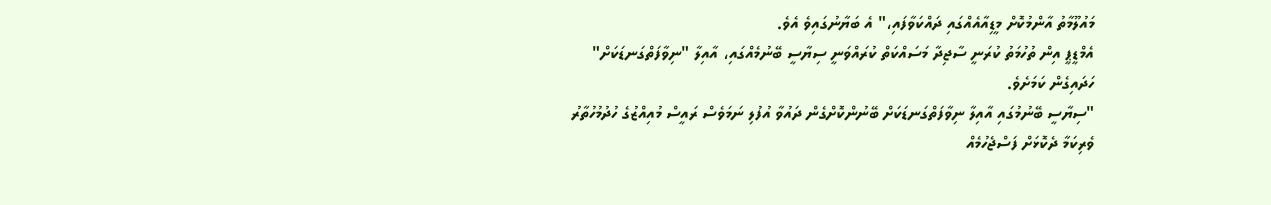މައުލޫމާތު އާންމުކޮށް މީޑިއާއެއްގައި ދައްކަވާފައި،" އެ ބަޔާނުގައިވެ އެވެ.
އެމްޑީޕީ އިން ތުހުމަތު ކުރަނީ ސާޖިދާ މަސައްކަތް ކުރައްވަނީ ސިޔާސީ ބޭނުމެއްގައި، އާއިލާ "ނިވާފަތްގަނޑަކަށް" ހަދައިގެން ކަމަށެވެ.
"ސިޔާސީ ބޭނުމުގައި އާއިލާ ނިވާފަތްގަނޑަކަށް ބޭނުންކޮށްގެން ދައުވާ އުފުލި ނަމަވެސް ރައީސް މުއިއްޒުގެ ހުދުމުހުތާރު ވެރިކަމާ ދެކޮޅަށް ފަސްޖެހުމެއް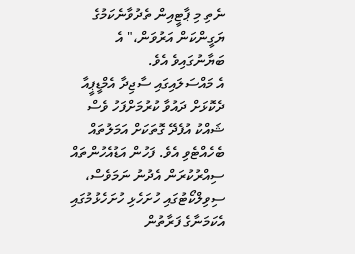ނެތި މި ޕާޓީއިން ތެދުވާނެކަމުގެ ޔަގީންކަން އަރުވަން،" އެ ބަޔާނުގައިވެ އެވެ.
އެ މައްސަލައިގައި ސާޖިދާ އެމްޑީޕީއާ ދެކޮޅަށް ދައުވާ ކުރުމަށްފަހު ވެސް ޝައްކު އުފެދޭ ގޮތަކަށް އަމަލުތައް ބެހެއްޓެވި އެވެ. ފަހުން އަޑުއެހުންތައް ސިއްރުކުރަން އެދުނު ނަމަވެސް، ސިވިލްކޯޓުގައި ހުށަހެޅި ހުށަހެޅުމުގައި އެކަމަނާގެ ފަރާތުން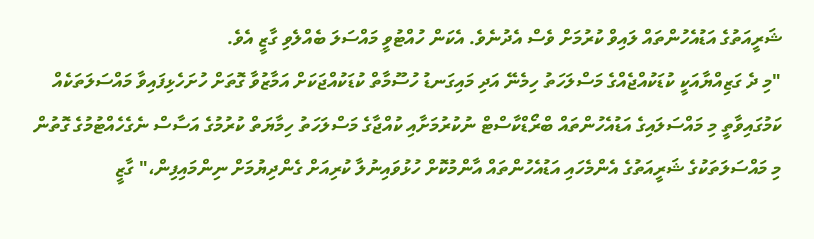ޝަރީއަތުގެ އަޑުއެހުންތައް ލައިވް ކުރުމަށް ވެސް އެދުނެވެ. އެކަން ހުއްޓުވީ މައްސަލަ ބެއްލެވި ގާޒީ އެވެ.
"މި ދެ ގަޒިއްޔާއަކީ ކުޑަކުއްޖެއްގެ މަސްލަހަތު ހިމެނޭ އަދި މައިގަނޑު ހުސޫމާތް ކުޑަކުއްޖަކަށް އަމާޒުވާ ގޮތަށް ހުށަހެޅިފައިވާ މައްސަލަތަކެއް ކަމުގައިވާތީ މި މައްސަލައިގެ އަޑުއެހުންތައް ބްރޯޑްކާސްޓް ނުކުރުމަށާއި ކުއްޖާގެ މަސްލަހަތު ހިމާޔަތް ކުރުމުގެ އަސާސް ނެގެހެއްޓުމުގެ ގޮތުން މި މައްސަލަތަކުގެ ޝަރީއަތުގެ އެންމެހައި އަޑުއެހުންތައް އާންމުކޮށް ހުޅުވައިނުލާ ކުރިއަށް ގެންދިޔުމަށް ނިންމައިފިން،" ގާޒީ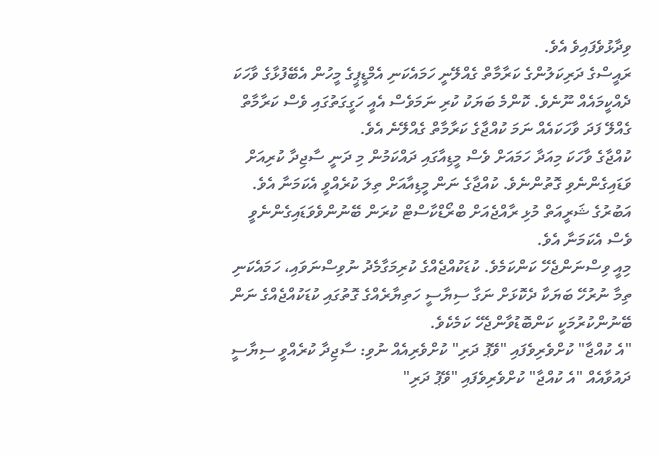ވިދާޅުވެފައިވެ އެވެ.
ރައީސްގެ ދަރިކަލުންގެ ކަރާމާތް ގެއްލޭނީ ހަމައެކަނި އެމްޑީޕީގެ މީހުން އެބޭފުޅާގެ ވާހަކަ ދެއްކީމައެއް ނޫނެވެ. ކޮންމެ ބަޔަކު ކުރި ނަމަވެސް އެއީ ހަގީގަތުގައި ވެސް ކަރާމާތް ގެއްލޭ ފަދަ ވާހަކައެއް ނަމަ ކުއްޖާގެ ކަރާމާތް ގެއްލޭނެ އެވެ.
ކުއްޖާގެ ވާހަކަ މިއަދާ ހަމައަށް ވެސް މީޑިއާގައި ދައްކަމުން މި ދަނީ ސާޖިދާ ކުރިއަށް ވަޑައިގެންނެވި ގޮތުންނެވެ. ކުއްޖާގެ ނަން މީޑިއާއަށް ތިލަ ކުރެއްވީ އެކަމަނާ އެވެ. އަބުރުގެ ޝަރީއަތް މުޅި ރާއްޖެއަށް ބްރޯޑްކާސްޓް ކުރަން ބޭނުންވެވަޑައިގެންނެވީ ވެސް އެކަމަނާ އެވެ.
މިއީ ވިސްނަންޖެހޭ ކަންކަމެވެ. ކުޑަކުއްޖެއްގެ ކުރިމަގާމެދު ނުވިސްނަވައި، ހަމައެކަނި ތިމާ ނުރުހޭ ބަޔަކާ ދެކޮޅަށް ނަގާ ސިޔާސީ ހަތިޔާރެއްގެ ގޮތުގައި ކުޑަކުއްޖެއްގެ ނަން ބޭނުންކުރުމަކީ ކަންބޮޑުވާންޖެހޭ ކަމެކެވެ.
"އެ ކުއްޖާ" ކުށްވެރިވެފައި "ވޭޕު ދަރި" ކުށްވެރިއެއް ނުވި: ސާޖިދާ ކުރެއްވީ ސިޔާސީ ދައުވާއެއް "އެ ކުއްޖާ" ކުށްވެރިވެފައި "ވޭޕު ދަރި"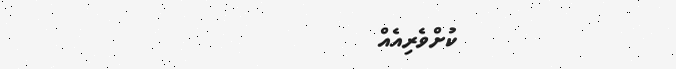ކުށްވެރިއެއް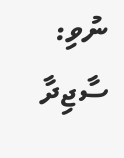ނުވި: ސާޖިދާ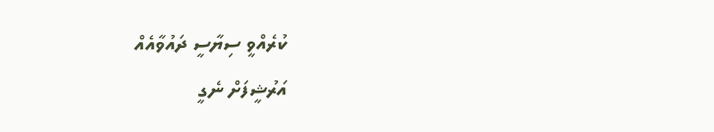ކުރެއްވީ ސިޔާސީ ދައުވާއެއް
އަރުޝީފަށް ނެގީ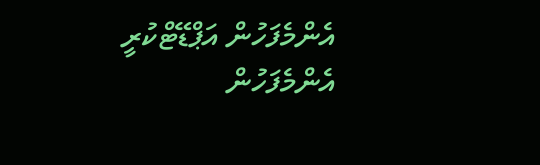އެންމެފަހުން އަޕްޑޭޓްކުރީ
އެންމެފަހުން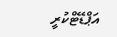އަޕްޑޭޓްކުރީ